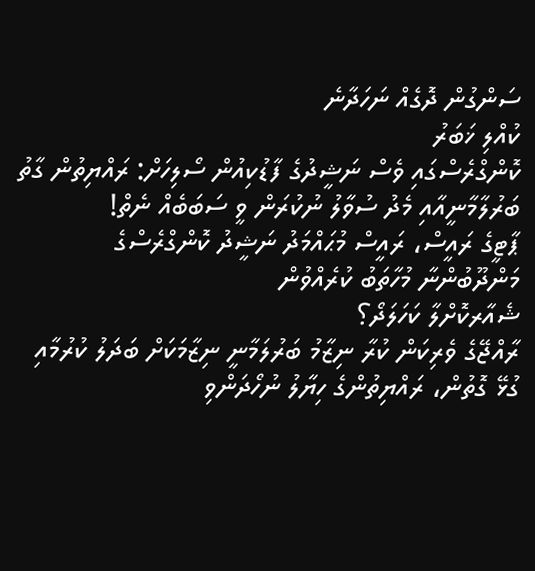ސަންގުން ދޮގެއް ނަހަދާނެ
ކުއްލި ޚަބަރު
ކޮންގްރެސްގައި ވެސް ނަޝީދުގެ ފާޑުކިއުން ސޯލިހަށް: ރައްޔިތުން ގާތު ބަރުލާމާނީއާއި މެދު ސުވާލު ނުކުރަން ވީ ސަބަބެއް ނެތް!
ޕާޓީގެ ރައީސް، ރައީސް މުޙައްމަދު ނަޝީދު ކޮންގްރެސްގެ މަންދޫބުންނާ މުހާތަބު ކުރެއްވުން
ޝެއާރކޮށްލާ ކަހަލަދޯ؟
ރާއްޖޭގެ ވެރިކަން ކުރާ ނިޒާމު ބަރުލަމާނީ ނިޒާމަކަށް ބަދަލު ކުރުމާއި ގުޅޭ ގޮތުން، ރައްޔިތުންގެ ހިޔާލު ނުހޯދަންވި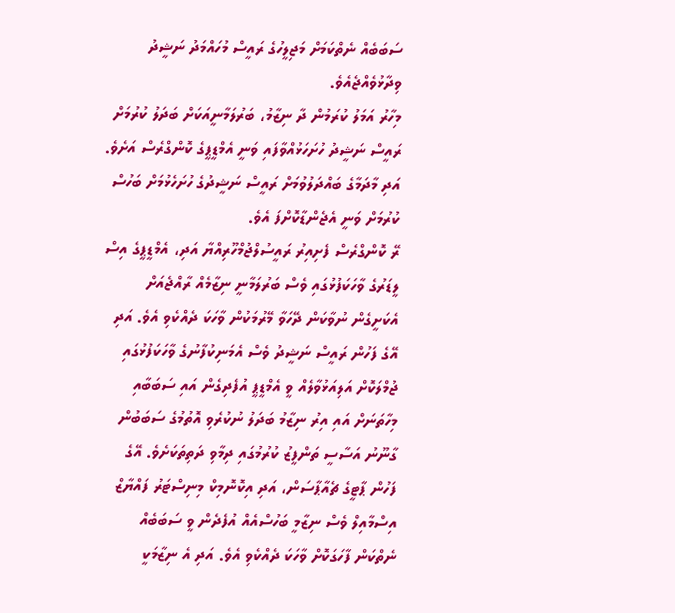ސަބަބެއް ނެތްކަމަށް މަޖިލީހުގެ ރައީސް މުހައްމަދު ނަޝީދު ވިދާޅުވެއްޖެއެވެ.
މިހާރު އަމަލު ކުރަމުން ދާ ނިޒާމު، ބަރުލަމާނީއަކަށް ބަދަލު ކުރުމަށް ރައީސް ނަޝީދު ހުށަހަޅުއްވާފައި ވަނީ އެމްޑީޕީގެ ކޮންގްރެސް އަށެވެ. އަދި މާދަމާގެ ބައްދަލުވުމަށް ރައީސް ނަޝީދުގެ ހުށަހެޅުމަށް ބަހުސް ކުރުމަށް ވަނީ އެޖެންޑާކޮށްފަ އެވެ.
ރޭ ކޮންގްރެސް ފެށިއިރު ރައީސުލްޖުމްހޫރިއްޔާ އަދި، އެމްޑީޕީގެ އިސް ލީޑަރުގެ ވާހަކަފުޅުގައި ވެސް ބަރުލަމާނީ ނިޒާމެއް ރާއްޖެއަށް އެކަށީގެން ނުވާކަން ދޭހަވާ މޭރުމަކުން ވާހަކަ ދެއްކެވި އެވެ. އަދި އޭގެ ފަހުން ރައީސް ނަޝީދު ވެސް އެމަނިކުފާނުގެ ވާހަކަފުޅުގައި ޖުމްލަކޮށް އަލިއަޅުވާލެއް ވީ އެމްޑީޕީ އުފެދިގެން އައި ސަބަބާއި މިހާތަނަށް އައި އިރު ނިޒާމު ބަދަލު ނުކުރެވި އޮތުމުގެ ސަބަބުން ގާނޫނު އަސާސީ ތަންފީޒު ކުރުމުގައި ދިމާވި ދަތިތަކަށެވެ. އޭގެ ފަހުން ޕާޓީގެ ޗެއާޕާސަން، އަދި އިކޮނޮމިކް މިނިސްޓަރު ފައްޔާޒް އިސްމާއިލް ވެސް ނިޒާމީ ބަހުސްއެއް އުފެދެން ވީ ސަބަބެއް ނެތްކަން ފާހަގަކޮށް ވާހަކަ ދެއްކެވި އެވެ. އަދި އެ ނިޒާމަކީ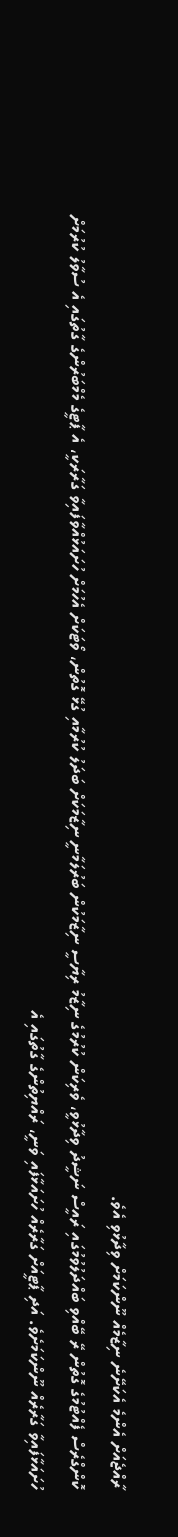ރާއްޖެއަށް އެންމެ އެކަށޭނެ ނިޒާމެއް ނޫންކަމަށް ވިދާޅުވި އެވެ.
ކޮންގްރެސް ފެއްޓުމުގެ ގޮތުން ރޭ ބޭއްވި ބައްދަލުވުމުގައި ރައީސް ނަޝީދު ވިދާޅުވީ، ވެރިކަން ކުރުމުގެ ނިޒާމު ރިޔާސީ ނިޒާމަކުން ބަރުލަމާނީ ނިޒާމަކަށް ބަދަލު ކުރުމާއި ގުޅޭ ގޮތުން، ވޯޓަކަށް އެހުމަށް ހުށައަޅުއްވާފައިވާ ގަރާރަކީ، އެ ޕާޓީގެ މެމްބަރުންގެ ގާތުގައި އެ ސުވާލު ކުރުމަށް ހުށައަޅާފައިވާ ގަރާރެއް ނޫންކަމަށެވެ. އަދި ޕާޓީއަށް ގަރާރެއް ހުށައަޅާފައި ވަނީ، ރައްޔިތުންގެ ގާތުގައި އެ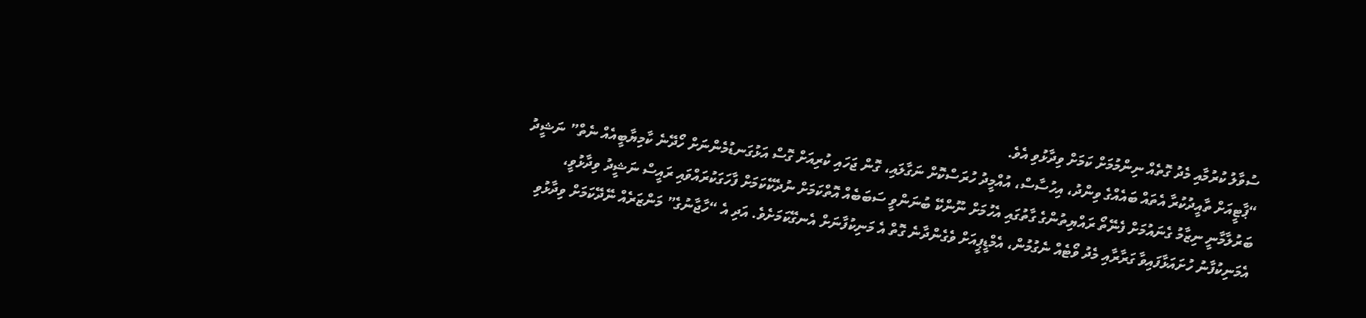ސުވާލު ކުރުމާއި މެދު ގޮތެއް ނިންމުމަށް ކަމަށް ވިދާޅުވި އެވެ.
“ޕާޓީއަށް ތާއީދުކުރާ އެތައް ބައެއްގެ ވިންދު، އިހުސާސް، އުއްމީދު ހުރަސްކޮށް ނަގާލައި، ގޮން ޖަހައި ކުރިއަށް ގޮސް އަޅުގަނޑުމެންނަށް ހޯދޭނެ ކާމިޔާބީއެއް ނެތް” ނަޝީދު
ބަރުލާމާނީ ނިޒާމު ގެނައުމަށް ފެނޭތޯ ރައްޔިތުންގެ ގާތުގައި އެހުމަށް ނޫންކޭ ބުނަންވީ ސަބަބެއް އޮތްކަމަށް ނުދެކޭކަމަށް ފާހަގަކުރައްވައި ރައީސް ނަޝީދު ވިދާޅުވީ، އެމަނިކުފާނު ހުށައަޅާފައިވާ ގަރާރާއި މެދު ވޯޓެއް ނެގުމުން، އެމްޑީޕީއަށް ވެގެންދާނެ ގޮތް އެ މަނިކުފާނަށް އެނގޭކަމަށެވެ. އަދި އެ “ހާޖާނުގެ” މަންޒަރެއް ނޭދޭކަމަށް ވިދާޅުވި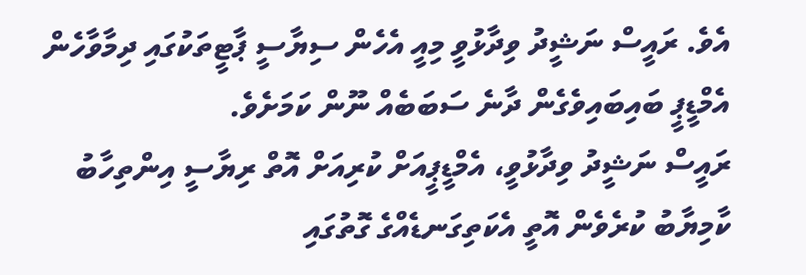އެވެ. ރައީސް ނަޝީދު ވިދާޅުވީ މިއީ އެހެން ސިޔާސީ ޕާޓީތަކުގައި ދިމާވާހެން އެމްޑީޕީ ބައިބައިވެގެން ދާނެ ސަބަބެއް ނޫން ކަމަށެވެ.
ރައީސް ނަޝީދު ވިދާޅުވީ، އެމްޑީޕީއަށް ކުރިއަށް އޮތް ރިޔާސީ އިންތިހާބު ކާމިޔާބު ކުރެވެން އޮތީ އެކަތިގަނޑެއްގެ ގޮތުގައި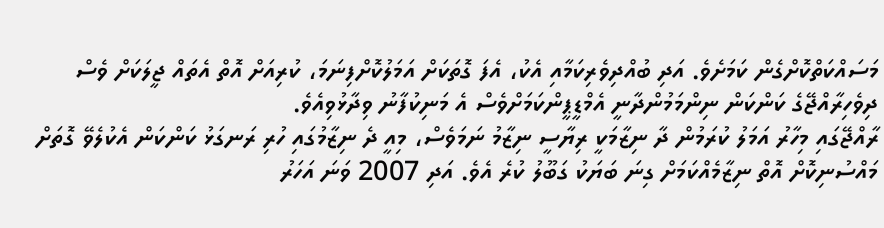މަސައްކަތްކޮށްގެން ކަމަށެވެ. އަދި ބުއްދިވެރިކަމާއި އެކު، އެފަ ގޮތަކަށް އަމަލުކޮށްފިނަމަ، ކުރިއަށް އޮތް އެތައް ޖީލަކަށް ވެސް ދިވެހިރާއްޖޭގެ ކަންކަން ނިންމަމުންދާނީ އެމްޑީޕީންކަމަށްވެސް އެ މަނިކުފާނު ވިދާޅުވިއެވެ.
ރާއްޖޭގައި މިހާރު އަމަލު ކުރަމުން ދާ ނިޒާމަކީ ރިޔާސީ ނިޒާމު ނަމަވެސް، މިއީ ދެ ނިޒާމުގައި ހުރި ރަނގަޅު ކަންކަން އެކުލެވޭ ގޮތަށް މައްސުނިކޮށް އޮތް ނިޒާމެއްކަމަށް ގިނަ ބަޔަކު ގަބޫލު ކުރެ އެވެ. އަދި 2007 ވަނަ އަހަރު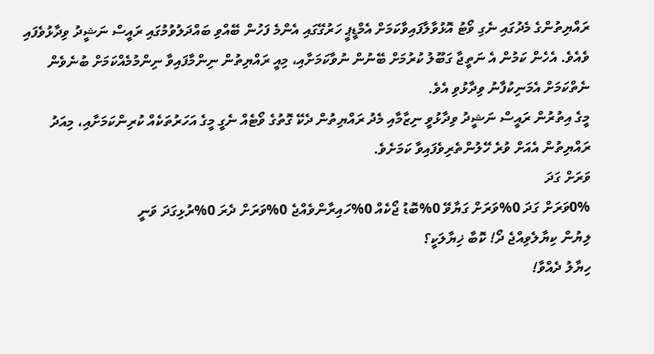ރައްޔިތުންގެ މެދުގައި ނެގި ވޯޓު އޮޅުވާލާފައިވާކަމަށް އެމްޑީޕީ ހަރުގޭގައި އެންމެ ފަހުން ބޭއްވި ބައްދަލުވުމުގައި ރައީސް ނަޝީދު ވިދާޅުވެފައި ވެއެވެ. އެހެން ކަމުން އެ ނަތީޖާ ގަބޫލު ކުރުމަށް ބޭނުން ނުވާކަމަށާއި، މިއީ ރައްޔިތުން ނިންމާފައިވާ ނިންމުމެއްކަމަށް ބުނެވެން ނެތްކަމަށް އެމަނިކުފާނު ވިދާޅުވި އެވެ.
މީގެ އިތުރުން ރައީސް ނަޝީދު ވިދާޅުވީ ނިޒާމާއި މެދު ރައްޔިތުން ދެކޭ ގޮތުގެ ވޯޓެއް ނެގީ މީގެ އަހަރުތަކެއް ކުރިންކަމަށާއި، މިއަދު ރައްޔިތުން އެއަށް ވުރެ ހޭލުންތެރިވެފައިވާ ކަމަށެވެ.
ވަރަށް ގަދަ
0%ވަރަށް ގަދަ 0%ވަރަށް ގަޔާވޭ 0%ބޮޑު ޖޯކެއް 0%ހައިރާންވެއްޖެ 0%ވަރަށް ދެރަ 0%ރުޅިގަދަ ވަނީ
ލިޔުން ކިޔާލެވިއްޖެ ދޯ! ކޮބާ ޚިޔާލަކީ؟
ހިޔާލު ދެއްވާ!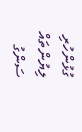ގުޅުންހުރި ލިޔުންތައް
ސަންގު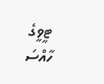ޓީވީގެ ހާއްސަ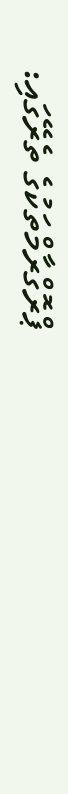ޕްރޮގްރާމްތަކުގެ ތެރޭގައި: